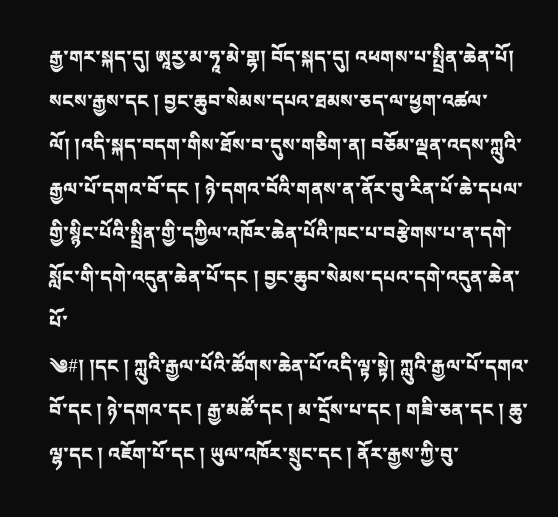རྒྱ་གར་སྐད་དུ། ཨཱརྱ་མ་ཧཱ་མེ་གྷ། བོད་སྐད་དུ། འཕགས་པ་སྤྲིན་ཆེན་པོ། སངས་རྒྱས་དང ། བྱང་ཆུབ་སེམས་དཔའ་ཐམས་ཅད་ལ་ཕྱག་འཚལ་ལོ། །འདི་སྐད་བདག་གིས་ཐོས་བ་དུས་གཅིག་ན། བཅོམ་ལྡན་འདས་ཀླུའི་རྒྱལ་པོ་དགའ་བོ་དང ། ཉེ་དགའ་བོའི་གནས་ན་ནོར་བུ་རིན་པོ་ཆེ་དཔལ་གྱི་སྙིང་པོའི་སྤྲིན་གྱི་དཀྱིལ་འཁོར་ཆེན་པོའི་ཁང་པ་བརྩེགས་པ་ན་དགེ་སློང་གི་དགེ་འདུན་ཆེན་པོ་དང ། བྱང་ཆུབ་སེམས་དཔའ་དགེ་འདུན་ཆེན་པོ་
༄#། །དང ། ཀླུའི་རྒྱལ་པོའི་ཚོགས་ཆེན་པོ་འདི་ལྟ་སྟེ། ཀླུའི་རྒྱལ་པོ་དགའ་བོ་དང ། ཉེ་དགའ་དང ། རྒྱ་མཚོ་དང ། མ་དྲོས་པ་དང ། གཟི་ཅན་དང ། ཆུ་ལྷ་དང ། འཇོག་པོ་དང ། ཡུལ་འཁོར་སྲུང་དང ། ནོར་རྒྱས་ཀྱི་བུ་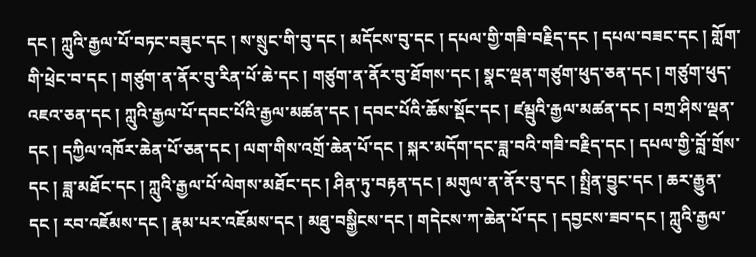དང ། ཀླུའི་རྒྱལ་པོ་བཏང་བཟུང་དང ། ས་སྲུང་གི་བུ་དང ། མདོངས་བུ་དང ། དཔལ་གྱི་གཟི་བརྗིད་དང ། དཔལ་བཟང་དང ། གློག་གི་ཕྲེང་བ་དང ། གཙུག་ན་ནོར་བུ་རིན་པོ་ཆེ་དང ། གཙུག་ན་ནོར་བུ་ཐོགས་དང ། སྣང་ལྡན་གཙུག་ཕུད་ཅན་དང ། གཙུག་ཕུད་འཇའ་ཅན་དང ། ཀླུའི་རྒྱལ་པོ་དབང་པོའི་རྒྱལ་མཚན་དང ། དབང་པོའི་ཆོས་སྡོང་དང ། ཛམྦུའི་རྒྱལ་མཚན་དང ། བཀྲ་ཤིས་ལྡན་དང ། དཀྱིལ་འཁོར་ཆེན་པོ་ཅན་དང ། ལག་གིས་འགྲོ་ཆེན་པོ་དང ། སྐར་མདོག་དང་ཟླ་བའི་གཟི་བརྗིད་དང ། དཔལ་གྱི་བློ་གྲོས་དང ། ཟླ་མཐོང་དང ། ཀླུའི་རྒྱལ་པོ་ལེགས་མཐོང་དང ། ཤིན་ཏུ་བརྟན་དང ། མགུལ་ན་ནོར་བུ་དང ། སྤྲིན་བྱུང་དང ། ཆར་རྒྱུན་དང ། རབ་འཇོམས་དང ། རྣམ་པར་འཇོམས་དང ། མཐུ་བསྒྱིངས་དང ། གདེངས་ཀ་ཆེན་པོ་དང ། དབྱངས་ཟབ་དང ། ཀླུའི་རྒྱལ་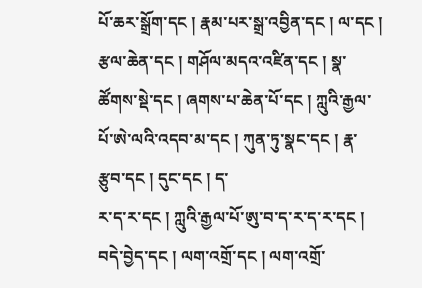པོ་ཆར་སྒྲོག་དང ། རྣམ་པར་སྒྲ་འབྱིན་དང ། ལ་དང ། རྩལ་ཆེན་དང ། གཤོལ་མདའ་འཛིན་དང ། སྣ་ཚོགས་སྡེ་དང ། ཞགས་པ་ཆེན་པོ་དང ། ཀླུའི་རྒྱལ་པོ་ཨེ་ལའི་འདབ་མ་དང ། ཀུན་ཏུ་སྣང་དང ། རྣ་རྩུབ་དང ། དུང་དང ། ད་
ར་ད་ར་དང ། ཀླུའི་རྒྱལ་པོ་ཨུ་བ་ད་ར་ད་ར་དང ། བདེ་བྱེད་དང ། ལག་འགྲོ་དང ། ལག་འགྲོ་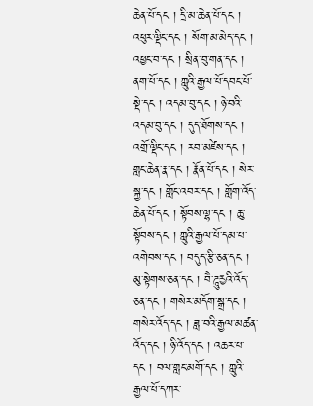ཆེན་པོ་དང ། དྲི་མ་ཆེན་པོ་དང ། འཕུར་ལྡིང་དང ། སོག་མ་མེད་དང ། འཕྱང་བ་དང ། སྲིན་བུ་གན་དང ། ནག་པོ་དང ། ཀླུའི་རྒྱལ་པོ་དབང་པོ་སྡེ་དང ། འདམ་བུ་དང ། ཉེ་བའི་འདམ་བུ་དང ། དུད་ཐོགས་དང ། འགྲོ་ལྡིང་དང ། རབ་མཛེས་དང ། གླང་ཆེན་རྣ་དང ། རྣོན་པོ་དང ། སེར་སྐྱ་དང ། གློང་འབར་དང ། གློག་འོད་ཆེན་པོ་དང ། སྟོབས་ལྷ་དང ། ཆུ་སྟོབས་དང ། ཀླུའི་རྒྱལ་པོ་དམ་པ་འགེབས་དང ། བདུད་རྩི་ཅན་དང ། མུ་སྟེགས་ཅན་དང ། བཻ་ཌཱུརྱའི་འོད་ཅན་དང ། གསེར་མདོག་སྒྲ་དང ། གསེར་འོད་དང ། ཟླ་བའི་རྒྱལ་མཚན་འོད་དང ། ཉི་འོད་དང ། འཆར་པ་དང ། བལ་གླང་མགོ་དང ། ཀླུའི་རྒྱལ་པོ་དཀར་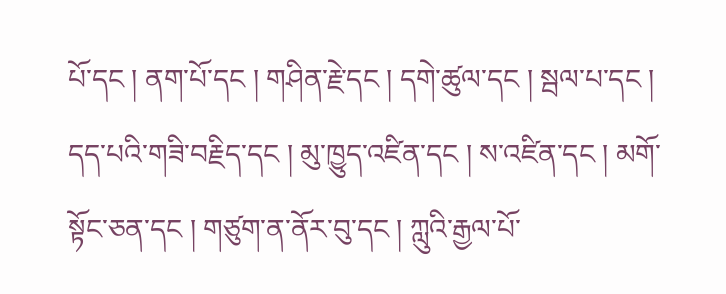པོ་དང ། ནག་པོ་དང ། གཤིན་རྗེ་དང ། དགེ་ཚུལ་དང ། སྦལ་པ་དང ། དད་པའི་གཟི་བརྗིད་དང ། མུ་ཁྱུད་འཛིན་དང ། ས་འཛིན་དང ། མགོ་སྟོང་ཅན་དང ། གཙུག་ན་ནོར་བུ་དང ། ཀླུའི་རྒྱལ་པོ་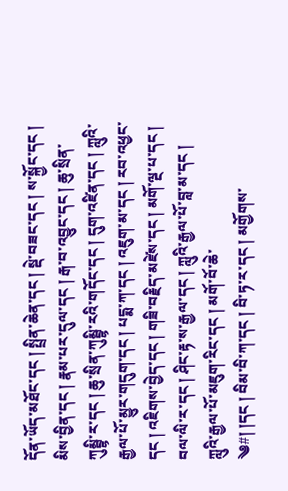དོན་ཡོད་མཐོང་དང ། སྤྲིན་ཆེན་དང ། སྡེ་བཟང་དང ། ས་སྐྱོང་དང ། མིས་བྱིན་དང ། རྣམ་པར་དུལ་དང ། རྒ་བ་འབྱུང་དང ། ཆུ་སྲིན་ཀུམྦྷི་ར་དང ། ཆུ་སྲིན་ཀུམྦྷི་རའི་གདོང་དང ། དུག་འཛིན་དང ། ཀླུའི་རྒྱལ་པོ་མྱུར་གདུག་དང ། པདྨ་ཀ་དང ། འཇུག་མ་དང ། རབ་འཕྱང་དང ། འཇིགས་བྱེད་དང ། གཟི་བརྗིད་མཛེས་དང ། མགོ་ལྔ་པ་དང ། བལ་ལི་ར་དང ། ཤིང་རྟ་ས་རྒྱལ་དང ། ཀླུའི་རྒྱལ་པོ་བླ་མ་དང ། ཀླུའི་རྒྱལ་པོ་མཇུག་རིང་དང ། མགོ་བོ་ཆེ་
༄#། །དང ། བིམ་བི་ཀ་དང ། བི་ཏ་ར་དང ། མགྱོགས་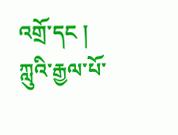འགྲོ་དང ། ཀླུའི་རྒྱལ་པོ་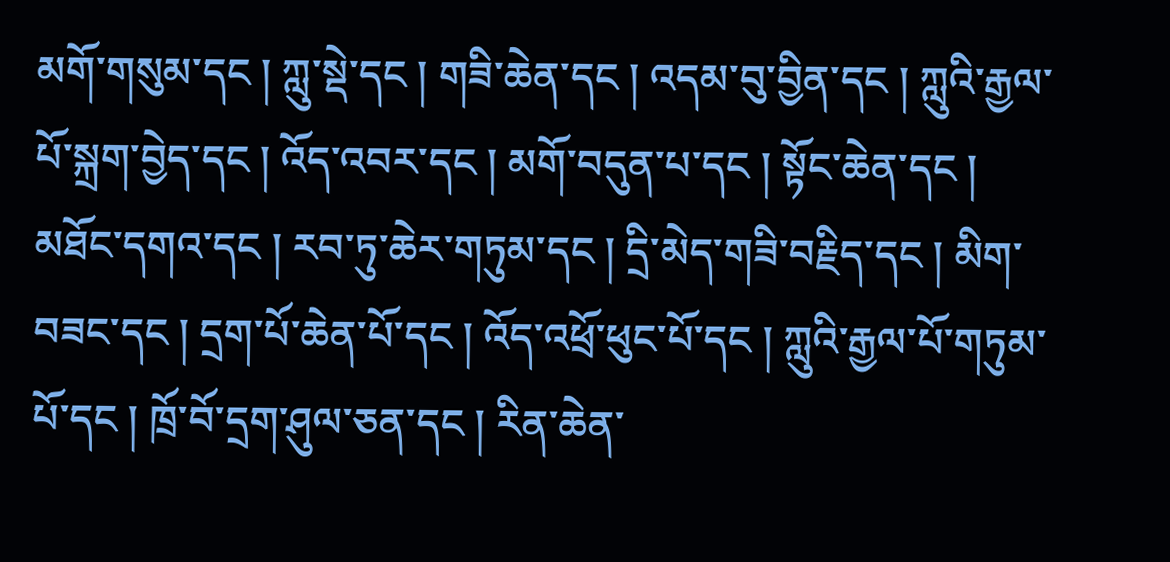མགོ་གསུམ་དང ། ཀླུ་སྡེ་དང ། གཟི་ཆེན་དང ། འདམ་བུ་བྱིན་དང ། ཀླུའི་རྒྱལ་པོ་སྐྲག་བྱེད་དང ། འོད་འབར་དང ། མགོ་བདུན་པ་དང ། སྟོང་ཆེན་དང ། མཐོང་དགའ་དང ། རབ་ཏུ་ཆེར་གཏུམ་དང ། དྲི་མེད་གཟི་བརྗིད་དང ། མིག་བཟང་དང ། དྲག་པོ་ཆེན་པོ་དང ། འོད་འཕྲོ་ཕུང་པོ་དང ། ཀླུའི་རྒྱལ་པོ་གཏུམ་པོ་དང ། ཁྲོ་བོ་དྲག་ཤུལ་ཅན་དང ། རིན་ཆེན་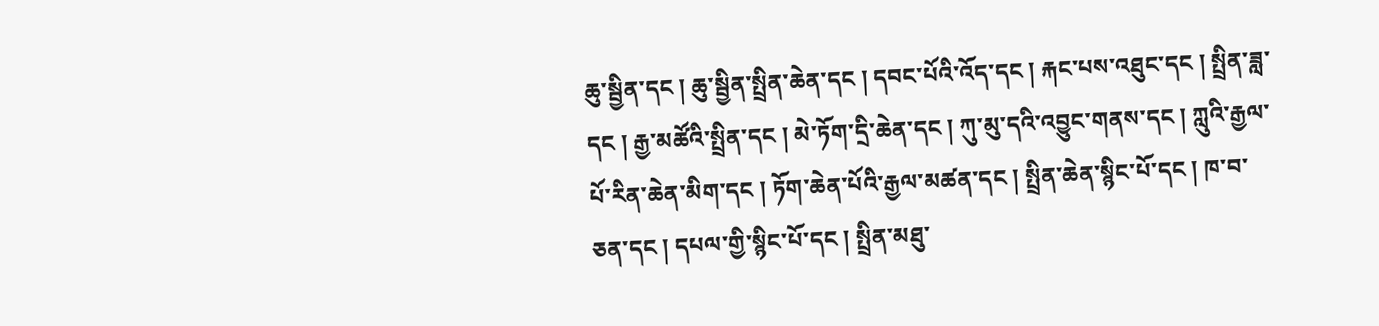ཆུ་སྦྱིན་དང ། ཆུ་སྦྱིན་སྤྲིན་ཆེན་དང ། དབང་པོའི་འོད་དང ། རྐང་པས་འཐུང་དང ། སྤྲིན་ཟླ་དང ། རྒྱ་མཚོའི་སྤྲིན་དང ། མེ་ཏོག་དྲི་ཆེན་དང ། ཀུ་མུ་དའི་འབྱུང་གནས་དང ། ཀླུའི་རྒྱལ་པོ་རིན་ཆེན་མིག་དང ། ཏོག་ཆེན་པོའི་རྒྱལ་མཚན་དང ། སྤྲིན་ཆེན་སྙིང་པོ་དང ། ཁ་བ་ཅན་དང ། དཔལ་གྱི་སྙིང་པོ་དང ། སྤྲིན་མཐུ་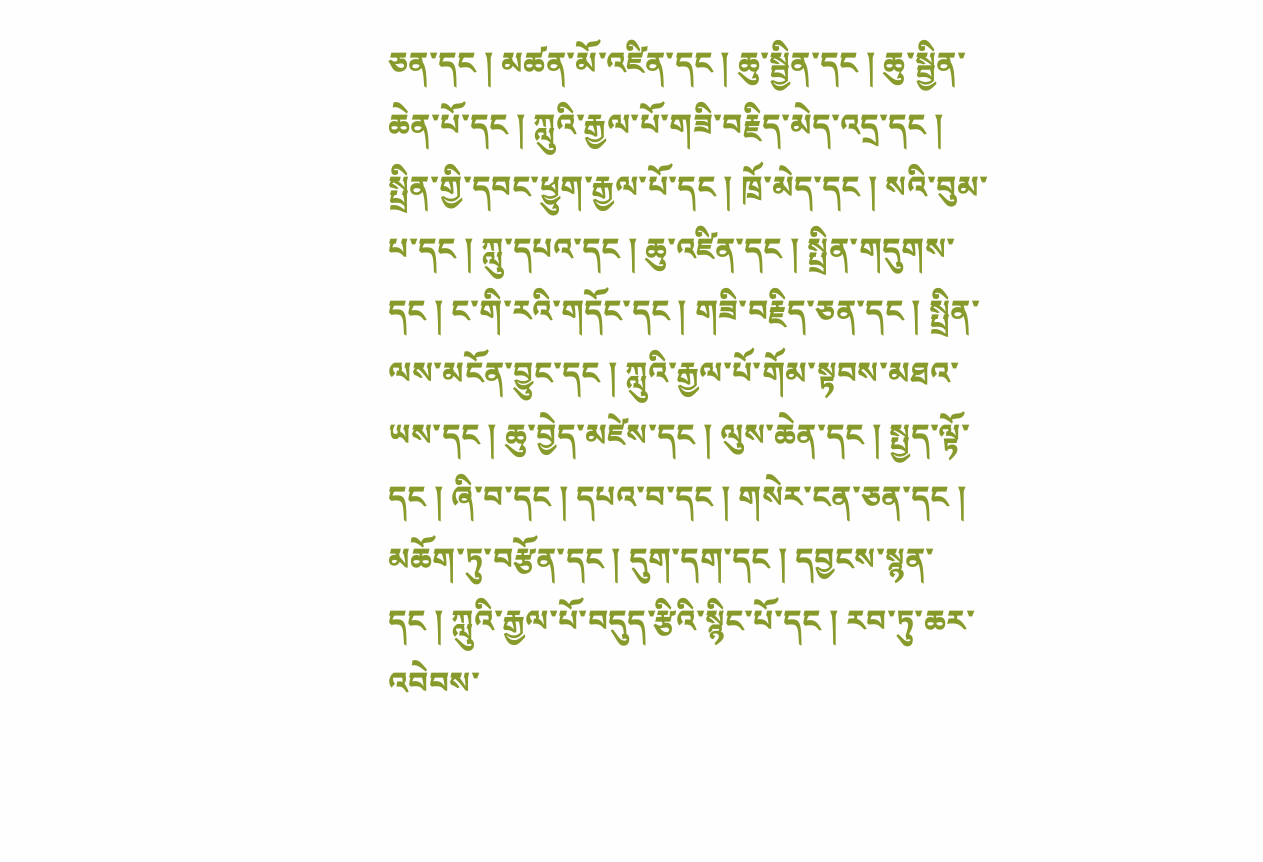ཅན་དང ། མཚན་མོ་འཛིན་དང ། ཆུ་སྦྱིན་དང ། ཆུ་སྦྱིན་ཆེན་པོ་དང ། ཀླུའི་རྒྱལ་པོ་གཟི་བརྗིད་མེད་འདྲ་དང ། སྤྲིན་གྱི་དབང་ཕྱུག་རྒྱལ་པོ་དང ། ཁྲོ་མེད་དང ། སའི་བུམ་པ་དང ། ཀླུ་དཔའ་དང ། ཆུ་འཛིན་དང ། སྤྲིན་གདུགས་དང ། ང་གི་རའི་གདོང་དང ། གཟི་བརྗིད་ཅན་དང ། སྤྲིན་ལས་མངོན་བྱུང་དང ། ཀླུའི་རྒྱལ་པོ་གོམ་སྟབས་མཐའ་ཡས་དང ། ཆུ་བྱེད་མཛེས་དང ། ལུས་ཆེན་དང ། སྤྱད་ལྟོ་དང ། ཞི་བ་དང ། དཔའ་བ་དང ། གསེར་ངན་ཅན་དང ། མཆོག་ཏུ་བརྩོན་དང ། དུག་དག་དང ། དབྱངས་སྙན་
དང ། ཀླུའི་རྒྱལ་པོ་བདུད་རྩིའི་སྙིང་པོ་དང ། རབ་ཏུ་ཆར་འབེབས་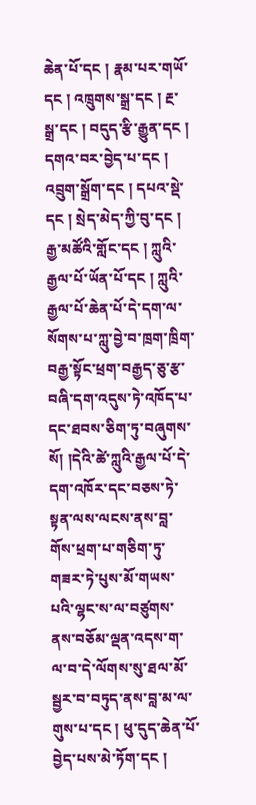ཆེན་པོ་དང ། རྣམ་པར་གཡོ་དང ། འཁྲུགས་སྒྲ་དང ། རྔ་སྒྲ་དང ། བདུད་རྩི་རྒྱུན་དང ། དགའ་བར་བྱེད་པ་དང ། འབྲུག་སྒྲོག་དང ། དཔའ་སྡེ་དང ། སྲེད་མེད་ཀྱི་བུ་དང ། རྒྱ་མཚོའི་གློང་དང ། ཀླུའི་རྒྱལ་པོ་ཡོན་པོ་དང ། ཀླུའི་རྒྱལ་པོ་ཆེན་པོ་དེ་དག་ལ་སོགས་པ་ཀླུ་བྱེ་བ་ཁྲག་ཁྲིག་བརྒྱ་སྟོང་ཕྲག་བརྒྱད་ཅུ་རྩ་བཞི་དག་འདུས་ཏེ་འཁོད་པ་དང་ཐབས་ཅིག་ཏུ་བཞུགས་སོ། །དེའི་ཚེ་ཀླུའི་རྒྱལ་པོ་དེ་དག་འཁོར་དང་བཅས་ཏེ་སྟན་ལས་ལངས་ནས་བླ་གོས་ཕྲག་པ་གཅིག་ཏུ་གཟར་ཏེ་པུས་མོ་གཡས་པའི་ལྷང་ས་ལ་བཙུགས་ནས་བཅོམ་ལྡན་འདས་ག་ལ་བ་དེ་ལོགས་སུ་ཐལ་མོ་སྦྱར་བ་བཏུད་ནས་བླ་མ་ལ་གུས་པ་དང ། ཕུ་དུད་ཆེན་པོ་བྱེད་པས་མེ་ཏོག་དང །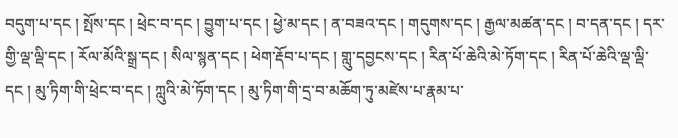བདུག་པ་དང ། སྤོས་དང ། ཕྲེང་བ་དང ། བྱུག་པ་དང ། ཕྱེ་མ་དང ། ན་བཟའ་དང ། གདུགས་དང ། རྒྱལ་མཚན་དང ། བ་དན་དང ། དར་གྱི་ལྡ་ལྡི་དང ། རོལ་མོའི་སྒྲ་དང ། སིལ་སྙན་དང ། ཕེག་རྡོབ་པ་དང ། གླུ་དབྱངས་དང ། རིན་པོ་ཆེའི་མེ་ཏོག་དང ། རིན་པོ་ཆེའི་ལྡ་ལྡི་དང ། མུ་ཏིག་གི་ཕྲེང་བ་དང ། ཀླུའི་མེ་ཏོག་དང ། མུ་ཏིག་གི་དྲ་བ་མཆོག་ཏུ་མཛེས་པ་རྣམ་པ་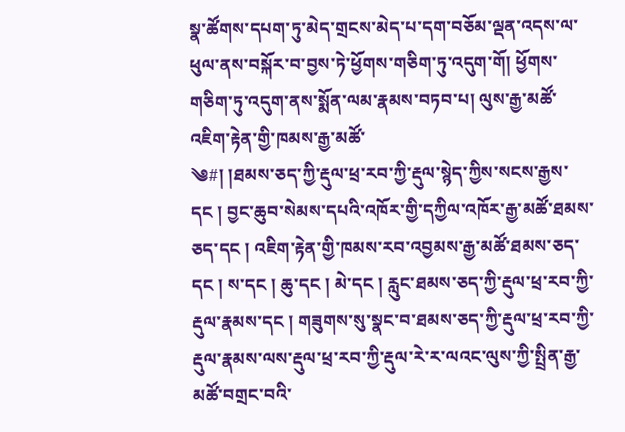སྣ་ཚོགས་དཔག་ཏུ་མེད་གྲངས་མེད་པ་དག་བཅོམ་ལྡན་འདས་ལ་ཕུལ་ནས་བསྐོར་བ་བྱས་ཏེ་ཕྱོགས་གཅིག་ཏུ་འདུག་གོ། ཕྱོགས་གཅིག་ཏུ་འདུག་ནས་སྨོན་ལམ་རྣམས་བཏབ་པ། ལུས་རྒྱ་མཚོ་འཇིག་རྟེན་གྱི་ཁམས་རྒྱ་མཚོ་
༄#། །ཐམས་ཅད་ཀྱི་རྡུལ་ཕྲ་རབ་ཀྱི་རྡུལ་སྙེད་ཀྱིས་སངས་རྒྱས་དང ། བྱང་ཆུབ་སེམས་དཔའི་འཁོར་གྱི་དཀྱིལ་འཁོར་རྒྱ་མཚོ་ཐམས་ཅད་དང ། འཇིག་རྟེན་གྱི་ཁམས་རབ་འབྱམས་རྒྱ་མཚོ་ཐམས་ཅད་དང ། ས་དང ། ཆུ་དང ། མེ་དང ། རླུང་ཐམས་ཅད་ཀྱི་རྡུལ་ཕྲ་རབ་ཀྱི་རྡུལ་རྣམས་དང ། གཟུགས་སུ་སྣང་བ་ཐམས་ཅད་ཀྱི་རྡུལ་ཕྲ་རབ་ཀྱི་རྡུལ་རྣམས་ལས་རྡུལ་ཕྲ་རབ་ཀྱི་རྡུལ་རེ་ར་ལའང་ལུས་ཀྱི་སྤྲིན་རྒྱ་མཚོ་བགྲང་བའི་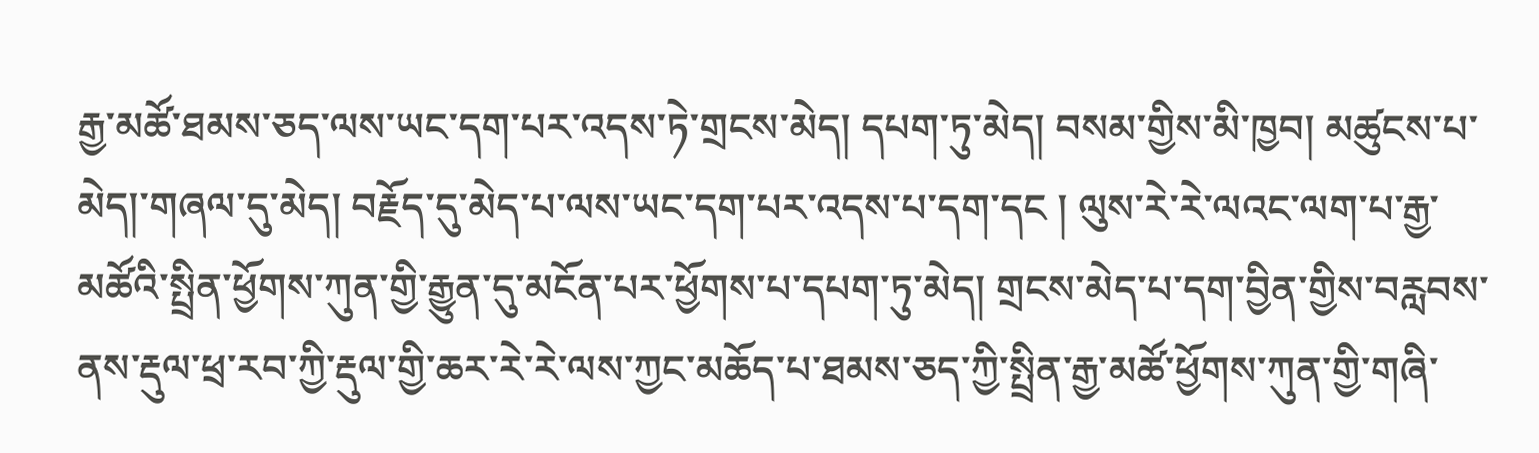རྒྱ་མཚོ་ཐམས་ཅད་ལས་ཡང་དག་པར་འདས་ཏེ་གྲངས་མེད། དཔག་ཏུ་མེད། བསམ་གྱིས་མི་ཁྱབ། མཚུངས་པ་མེད།་གཞལ་དུ་མེད། བརྗོད་དུ་མེད་པ་ལས་ཡང་དག་པར་འདས་པ་དག་དང ། ལུས་རེ་རེ་ལའང་ལག་པ་རྒྱ་མཚོའི་སྤྲིན་ཕྱོགས་ཀུན་གྱི་རྒྱུན་དུ་མངོན་པར་ཕྱོགས་པ་དཔག་ཏུ་མེད། གྲངས་མེད་པ་དག་བྱིན་གྱིས་བརླབས་ནས་རྡུལ་ཕྲ་རབ་ཀྱི་རྡུལ་གྱི་ཆར་རེ་རེ་ལས་ཀྱང་མཆོད་པ་ཐམས་ཅད་ཀྱི་སྤྲིན་རྒྱ་མཚོ་ཕྱོགས་ཀུན་གྱི་གཞི་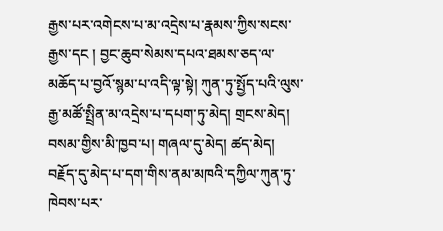རྒྱས་པར་འགེངས་པ་མ་འདྲེས་པ་རྣམས་ཀྱིས་སངས་རྒྱས་དང ། བྱང་ཆུབ་སེམས་དཔའ་ཐམས་ཅད་ལ་མཆོད་པ་བྱའོ་སྙམ་པ་འདི་ལྟ་སྟེ། ཀུན་ཏུ་སྤྱོད་པའི་ལུས་རྒྱ་མཚོ་སྤྲིན་མ་འདྲེས་པ་དཔག་ཏུ་མེད། གྲངས་མེད། བསམ་གྱིས་མི་ཁྱབ་པ། གཞལ་དུ་མེད། ཚད་མེད། བརྗོད་དུ་མེད་པ་དག་གིས་ནམ་མཁའི་དཀྱིལ་ཀུན་ཏུ་ཁེབས་པར་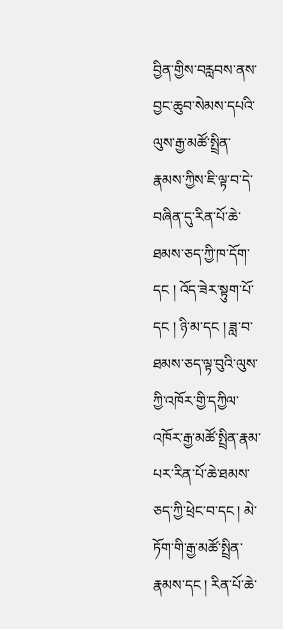བྱིན་གྱིས་བརླབས་ནས་བྱང་ཆུབ་སེམས་དཔའི་ལུས་རྒྱ་མཚོ་སྤྲིན་
རྣམས་ཀྱིས་ཇི་ལྟ་བ་དེ་བཞིན་དུ་རིན་པོ་ཆེ་ཐམས་ཅད་ཀྱི་ཁ་དོག་དང ། འོད་ཟེར་སྟུག་པོ་དང ། ཉི་མ་དང ། ཟླ་བ་ཐམས་ཅད་ལྟ་བུའི་ལུས་ཀྱི་འཁོར་གྱི་དཀྱིལ་འཁོར་རྒྱ་མཚོ་སྤྲིན་རྣམ་པར་རིན་པོ་ཆེ་ཐམས་ཅད་ཀྱི་ཕྲེང་བ་དང ། མེ་ཏོག་གི་རྒྱ་མཚོ་སྤྲིན་རྣམས་དང ། རིན་པོ་ཆེ་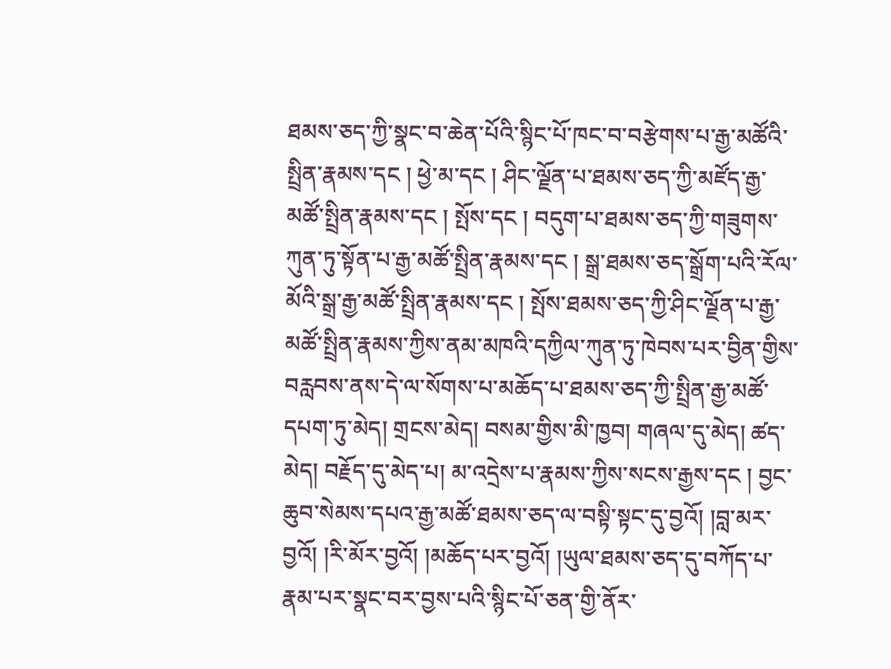ཐམས་ཅད་ཀྱི་སྣང་བ་ཆེན་པོའི་སྙིང་པོ་ཁང་བ་བརྩེགས་པ་རྒྱ་མཚོའི་སྤྲིན་རྣམས་དང ། ཕྱེ་མ་དང ། ཤིང་ལྗོན་པ་ཐམས་ཅད་ཀྱི་མཛོད་རྒྱ་མཚོ་སྤྲིན་རྣམས་དང ། སྤོས་དང ། བདུག་པ་ཐམས་ཅད་ཀྱི་གཟུགས་ཀུན་ཏུ་སྟོན་པ་རྒྱ་མཚོ་སྤྲིན་རྣམས་དང ། སྒྲ་ཐམས་ཅད་སྒྲོག་པའི་རོལ་མོའི་སྒྲ་རྒྱ་མཚོ་སྤྲིན་རྣམས་དང ། སྤོས་ཐམས་ཅད་ཀྱི་ཤིང་ལྗོན་པ་རྒྱ་མཚོ་སྤྲིན་རྣམས་ཀྱིས་ནམ་མཁའི་དཀྱིལ་ཀུན་ཏུ་ཁེབས་པར་བྱིན་གྱིས་བརླབས་ནས་དེ་ལ་སོགས་པ་མཆོད་པ་ཐམས་ཅད་ཀྱི་སྤྲིན་རྒྱ་མཚོ་དཔག་ཏུ་མེད། གྲངས་མེད། བསམ་གྱིས་མི་ཁྱབ། གཞལ་དུ་མེད། ཚད་མེད། བརྗོད་དུ་མེད་པ། མ་འདྲེས་པ་རྣམས་ཀྱིས་སངས་རྒྱས་དང ། བྱང་ཆུབ་སེམས་དཔའ་རྒྱ་མཚོ་ཐམས་ཅད་ལ་བསྟི་སྟང་དུ་བྱའོ། །བླ་མར་བྱའོ། །རི་མོར་བྱའོ། །མཆོད་པར་བྱའོ། །ཡུལ་ཐམས་ཅད་དུ་བཀོད་པ་རྣམ་པར་སྣང་བར་བྱས་པའི་སྙིང་པོ་ཅན་གྱི་ནོར་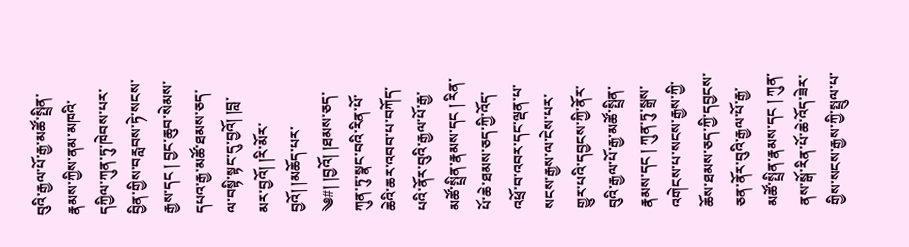བུའི་རྒྱལ་པོ་རྒྱ་མཚོ་སྤྲིན་རྣམས་ཀྱིས་ནམ་མཁའི་དཀྱིལ་ཀུན་ཏུ་ཁེབས་པར་བྱིན་གྱིས་བརླབས་ཏེ་སངས་རྒྱས་དང ། བྱང་ཆུབ་སེམས་དཔའ་རྒྱ་མཚོ་ཐམས་ཅད་ལ་བསྟི་སྟང་དུ་བྱའོ། །བླ་མར་བྱའོ། །རི་མོར་བྱའོ། །མཆོད་པར་
༄#། །བྱའོ། །ཐམས་ཅད་ཀུན་ཏུ་སྣང་བའི་རིན་པོ་ཆེའི་ཆར་འབབ་པ་བཀོད་པའི་ནོར་བུའི་རྒྱལ་པོ་རྒྱ་མཚོ་སྤྲིན་རྣམས་དང ། རིན་པོ་ཆེ་ཐམས་ཅད་ཀྱི་འོད་འཕྲོ་བ་འབར་དང་ལྡན་པ་སངས་རྒྱས་ལ་ངེས་པར་གྱུར་པའི་དབྱངས་ཀྱི་ནོར་བུའི་རྒྱལ་པོ་རྒྱ་མཚོ་སྤྲིན་རྣམས་དང ། ཀུན་ཏུ་སྒྲས་འགེངས་པ་སངས་རྒྱས་ཀྱི་ཆོས་ཐམས་ཅད་ཀྱི་དབྱངས་ཅན་ནོར་བུའི་རྒྱལ་པོ་རྒྱ་མཚོ་སྤྲིན་རྣམས་དང ། ཀུན་ནས་སྒོ་རིན་པོ་ཆེ་འོད་ཟེར་གྱིས་སངས་རྒྱས་ཀྱི་སྤྲུལ་པ་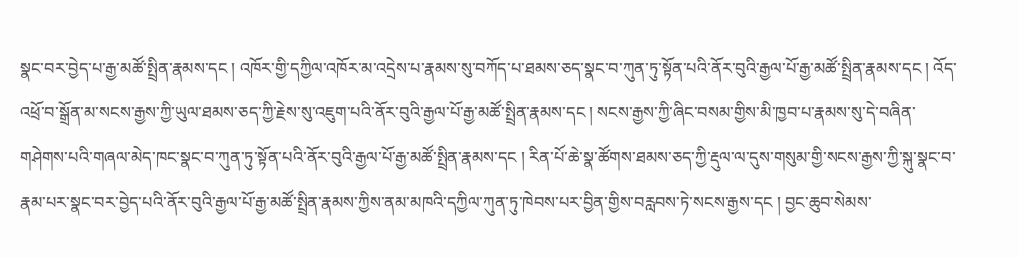སྣང་བར་བྱེད་པ་རྒྱ་མཚོ་སྤྲིན་རྣམས་དང ། འཁོར་གྱི་དཀྱིལ་འཁོར་མ་འདྲེས་པ་རྣམས་སུ་བཀོད་པ་ཐམས་ཅད་སྣང་བ་ཀུན་ཏུ་སྟོན་པའི་ནོར་བུའི་རྒྱལ་པོ་རྒྱ་མཚོ་སྤྲིན་རྣམས་དང ། འོད་འཕྲོ་བ་སྒྲོན་མ་སངས་རྒྱས་ཀྱི་ཡུལ་ཐམས་ཅད་ཀྱི་རྗེས་སུ་འཇུག་པའི་ནོར་བུའི་རྒྱལ་པོ་རྒྱ་མཚོ་སྤྲིན་རྣམས་དང ། སངས་རྒྱས་ཀྱི་ཞིང་བསམ་གྱིས་མི་ཁྱབ་པ་རྣམས་སུ་དེ་བཞིན་གཤེགས་པའི་གཞལ་མེད་ཁང་སྣང་བ་ཀུན་ཏུ་སྟོན་པའི་ནོར་བུའི་རྒྱལ་པོ་རྒྱ་མཚོ་སྤྲིན་རྣམས་དང ། རིན་པོ་ཆེ་སྣ་ཚོགས་ཐམས་ཅད་ཀྱི་རྡུལ་ལ་དུས་གསུམ་གྱི་སངས་རྒྱས་ཀྱི་སྐུ་སྣང་བ་རྣམ་པར་སྣང་བར་བྱེད་པའི་ནོར་བུའི་རྒྱལ་པོ་རྒྱ་མཚོ་སྤྲིན་རྣམས་ཀྱིས་ནམ་མཁའི་དཀྱིལ་ཀུན་ཏུ་ཁེབས་པར་བྱིན་གྱིས་བརླབས་ཏེ་སངས་རྒྱས་དང ། བྱང་ཆུབ་སེམས་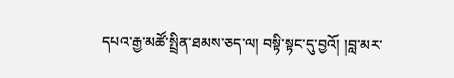དཔའ་རྒྱ་མཚོ་སྤྲིན་ཐམས་ཅད་ལ། བསྟི་སྟང་དུ་བྱའོ། །བླ་མར་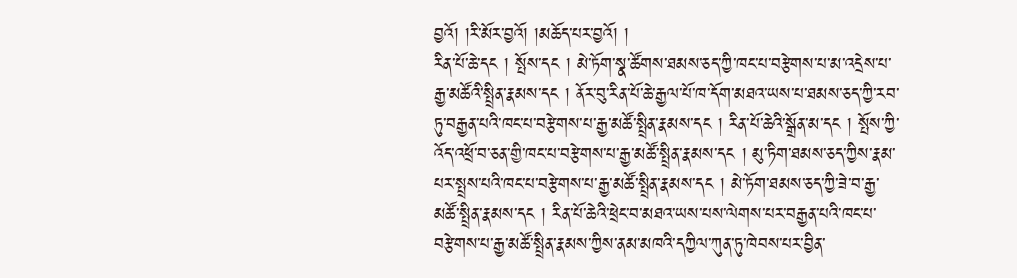བྱའོ། །རི་མོར་བྱའོ། །མཆོད་པར་བྱའོ། །
རིན་པོ་ཆེ་དང ། སྤོས་དང ། མེ་ཏོག་སྣ་ཚོགས་ཐམས་ཅད་ཀྱི་ཁང་པ་བརྩེགས་པ་མ་འདྲེས་པ་རྒྱ་མཚོའི་སྤྲིན་རྣམས་དང ། ནོར་བུ་རིན་པོ་ཆེ་རྒྱལ་པོ་ཁ་དོག་མཐའ་ཡས་པ་ཐམས་ཅད་ཀྱི་རབ་ཏུ་བརྒྱན་པའི་ཁང་པ་བརྩེགས་པ་རྒྱ་མཚོ་སྤྲིན་རྣམས་དང ། རིན་པོ་ཆེའི་སྒྲོན་མ་དང ། སྤོས་ཀྱི་འོད་འཕྲོ་བ་ཅན་གྱི་ཁང་པ་བརྩེགས་པ་རྒྱ་མཚོ་སྤྲིན་རྣམས་དང ། མུ་ཏིག་ཐམས་ཅད་ཀྱིས་རྣམ་པར་སྤྲས་པའི་ཁང་པ་བརྩེགས་པ་རྒྱ་མཚོ་སྤྲིན་རྣམས་དང ། མེ་ཏོག་ཐམས་ཅད་ཀྱི་ཟེ་བ་རྒྱ་མཚོ་སྤྲིན་རྣམས་དང ། རིན་པོ་ཆེའི་ཕྲེང་བ་མཐའ་ཡས་པས་ལེགས་པར་བརྒྱན་པའི་ཁང་པ་བརྩེགས་པ་རྒྱ་མཚོ་སྤྲིན་རྣམས་ཀྱིས་ནམ་མཁའི་དཀྱིལ་ཀུན་ཏུ་ཁེབས་པར་བྱིན་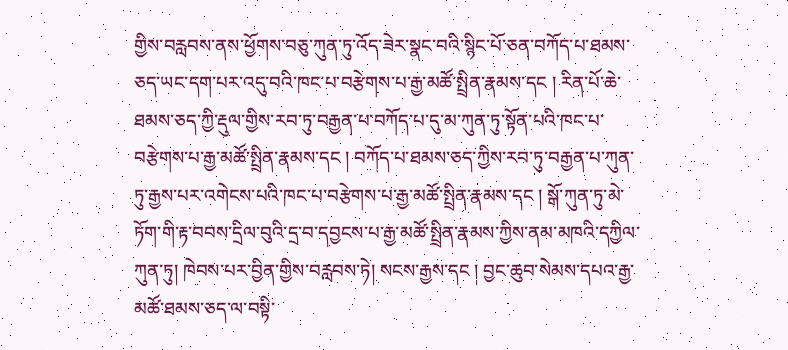གྱིས་བརླབས་ནས་ཕྱོགས་བཅུ་ཀུན་ཏུ་འོད་ཟེར་སྣང་བའི་སྙིང་པོ་ཅན་བཀོད་པ་ཐམས་ཅད་ཡང་དག་པར་འདུ་བའི་ཁང་པ་བརྩེགས་པ་རྒྱ་མཚོ་སྤྲིན་རྣམས་དང ། རིན་པོ་ཆེ་ཐམས་ཅད་ཀྱི་རྡུལ་གྱིས་རབ་ཏུ་བརྒྱན་པ་བཀོད་པ་དུ་མ་ཀུན་ཏུ་སྟོན་པའི་ཁང་པ་བརྩེགས་པ་རྒྱ་མཚོ་སྤྲིན་རྣམས་དང ། བཀོད་པ་ཐམས་ཅད་ཀྱིས་རབ་ཏུ་བརྒྱན་པ་ཀུན་ཏུ་རྒྱས་པར་འགེངས་པའི་ཁང་པ་བརྩེགས་པ་རྒྱ་མཚོ་སྤྲིན་རྣམས་དང ། སྒོ་ཀུན་ཏུ་མེ་ཏོག་གི་རྟ་བབས་དྲིལ་བུའི་དྲ་བ་དབྱངས་པ་རྒྱ་མཚོ་སྤྲིན་རྣམས་ཀྱིས་ནམ་མཁའི་དཀྱིལ་ཀུན་ཏུ། ཁེབས་པར་བྱིན་གྱིས་བརླབས་ཏེ། སངས་རྒྱས་དང ། བྱང་ཆུབ་སེམས་དཔའ་རྒྱ་མཚོ་ཐམས་ཅད་ལ་བསྟི་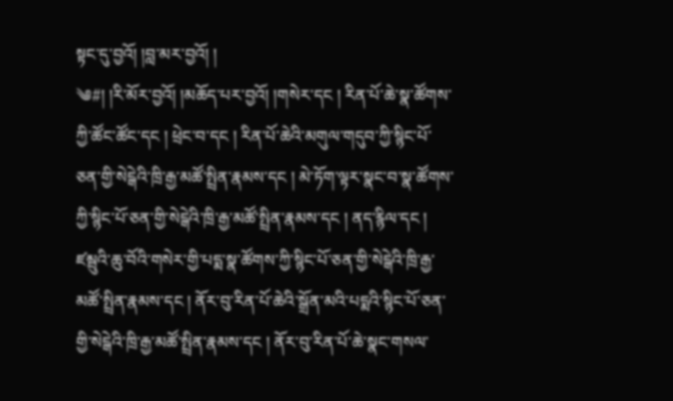སྟང་དུ་བྱའོ། །བླ་མར་བྱའོ། །
༄#། །རི་མོར་བྱའོ། །མཆོད་པར་བྱའོ། །གསེར་དང ། རིན་པོ་ཆེ་སྣ་ཚོགས་ཀྱི་ཚོང་ཚོང་དང ། ཕྲེང་བ་དང ། རིན་པོ་ཆེའི་མགུལ་གདུབ་ཀྱི་སྙིང་པོ་ཅན་གྱི་སེངྒེའི་ཁྲི་རྒྱ་མཚོ་སྤྲིན་རྣམས་དང ། མེ་ཏོག་ལྟར་སྣང་བ་སྣ་ཚོགས་ཀྱི་སྙིང་པོ་ཅན་གྱི་སེངྒེའི་ཁྲི་རྒྱ་མཚོ་སྤྲིན་རྣམས་དང ། ནད་རྙིལ་དང ། ཛམྦུའི་ཆུ་བོའི་གསེར་གྱི་པདྨ་སྣ་ཚོགས་ཀྱི་སྙིང་པོ་ཅན་གྱི་སེངྒེའི་ཁྲི་རྒྱ་མཚོ་སྤྲིན་རྣམས་དང ། ནོར་བུ་རིན་པོ་ཆེའི་སྒྲོན་མའི་པདྨའི་སྙིང་པོ་ཅན་གྱི་སེངྒེའི་ཁྲི་རྒྱ་མཚོ་སྤྲིན་རྣམས་དང ། ནོར་བུ་རིན་པོ་ཆེ་སྣང་གསལ་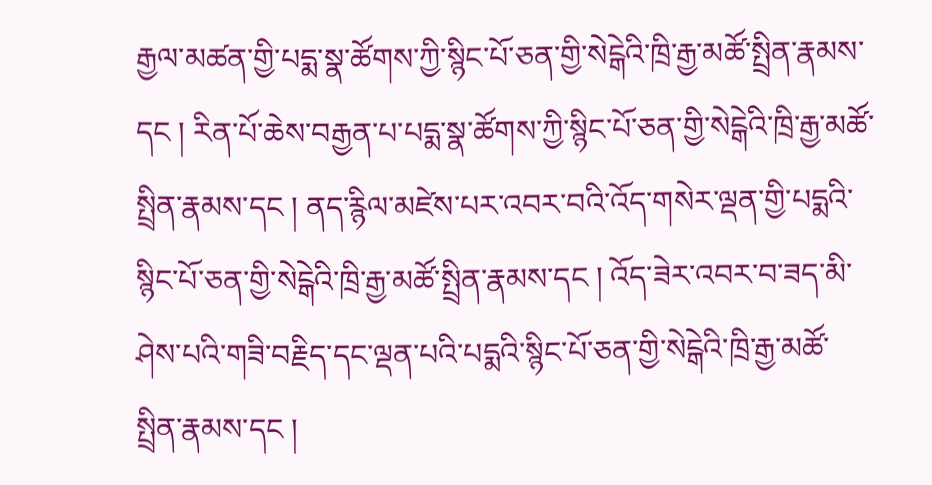རྒྱལ་མཚན་གྱི་པདྨ་སྣ་ཚོགས་ཀྱི་སྙིང་པོ་ཅན་གྱི་སེངྒེའི་ཁྲི་རྒྱ་མཚོ་སྤྲིན་རྣམས་དང ། རིན་པོ་ཆེས་བརྒྱན་པ་པདྨ་སྣ་ཚོགས་ཀྱི་སྙིང་པོ་ཅན་གྱི་སེངྒེའི་ཁྲི་རྒྱ་མཚོ་སྤྲིན་རྣམས་དང ། ནད་རྙིལ་མཛེས་པར་འབར་བའི་འོད་གསེར་ལྡན་གྱི་པདྨའི་སྙིང་པོ་ཅན་གྱི་སེངྒེའི་ཁྲི་རྒྱ་མཚོ་སྤྲིན་རྣམས་དང ། འོད་ཟེར་འབར་བ་ཟད་མི་ཤེས་པའི་གཟི་བརྗིད་དང་ལྡན་པའི་པདྨའི་སྙིང་པོ་ཅན་གྱི་སེངྒེའི་ཁྲི་རྒྱ་མཚོ་སྤྲིན་རྣམས་དང །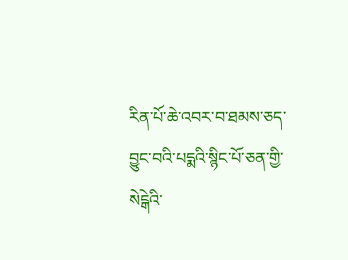རིན་པོ་ཆེ་འབར་བ་ཐམས་ཅད་བྱུང་བའི་པདྨའི་སྙིང་པོ་ཅན་གྱི་སེངྒེའི་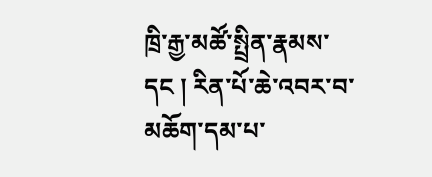ཁྲི་རྒྱ་མཚོ་སྤྲིན་རྣམས་དང ། རིན་པོ་ཆེ་འབར་བ་མཆོག་དམ་པ་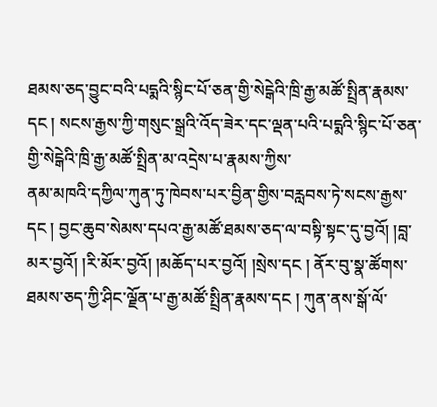ཐམས་ཅད་བྱུང་བའི་པདྨའི་སྙིང་པོ་ཅན་གྱི་སེངྒེའི་ཁྲི་རྒྱ་མཚོ་སྤྲིན་རྣམས་དང ། སངས་རྒྱས་ཀྱི་གསུང་སྒྲའི་འོད་ཟེར་དང་ལྡན་པའི་པདྨའི་སྙིང་པོ་ཅན་གྱི་སེངྒེའི་ཁྲི་རྒྱ་མཚོ་སྤྲིན་མ་འདྲེས་པ་རྣམས་ཀྱིས་
ནམ་མཁའི་དཀྱིལ་ཀུན་ཏུ་ཁེབས་པར་བྱིན་གྱིས་བརླབས་ཏེ་སངས་རྒྱས་དང ། བྱང་ཆུབ་སེམས་དཔའ་རྒྱ་མཚོ་ཐམས་ཅད་ལ་བསྟི་སྟང་དུ་བྱའོ། །བླ་མར་བྱའོ། །རི་མོར་བྱའོ། །མཆོད་པར་བྱའོ། །སྲེས་དང ། ནོར་བུ་སྣ་ཚོགས་ཐམས་ཅད་ཀྱི་ཤིང་ལྗོན་པ་རྒྱ་མཚོ་སྤྲིན་རྣམས་དང ། ཀུན་ནས་སྒོ་ལོ་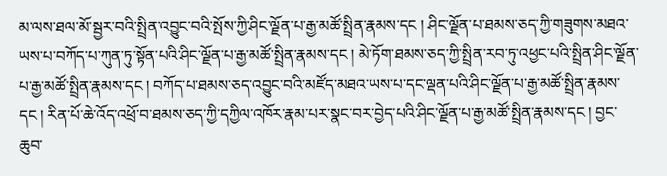མ་ལས་ཐལ་མོ་སྦྱར་བའི་སྤྲིན་འབྱུང་བའི་སྤོས་ཀྱི་ཤིང་ལྗོན་པ་རྒྱ་མཚོ་སྤྲིན་རྣམས་དང ། ཤིང་ལྗོན་པ་ཐམས་ཅད་ཀྱི་གཟུགས་མཐའ་ཡས་པ་བཀོད་པ་ཀུན་ཏུ་སྟོན་པའི་ཤིང་ལྗོན་པ་རྒྱ་མཚོ་སྤྲིན་རྣམས་དང ། མེ་ཏོག་ཐམས་ཅད་ཀྱི་སྤྲིན་རབ་ཏུ་འཕྱང་པའི་སྤྲིན་ཤིང་ལྗོན་པ་རྒྱ་མཚོ་སྤྲིན་རྣམས་དང ། བཀོད་པ་ཐམས་ཅད་འབྱུང་བའི་མཛོད་མཐའ་ཡས་པ་དང་ལྡན་པའི་ཤིང་ལྗོན་པ་རྒྱ་མཚོ་སྤྲིན་རྣམས་དང ། རིན་པོ་ཆེ་འོད་འཕྲོ་བ་ཐམས་ཅད་ཀྱི་དཀྱིལ་འཁོར་རྣམ་པར་སྣང་བར་བྱེད་པའི་ཤིང་ལྗོན་པ་རྒྱ་མཚོ་སྤྲིན་རྣམས་དང ། བྱང་ཆུབ་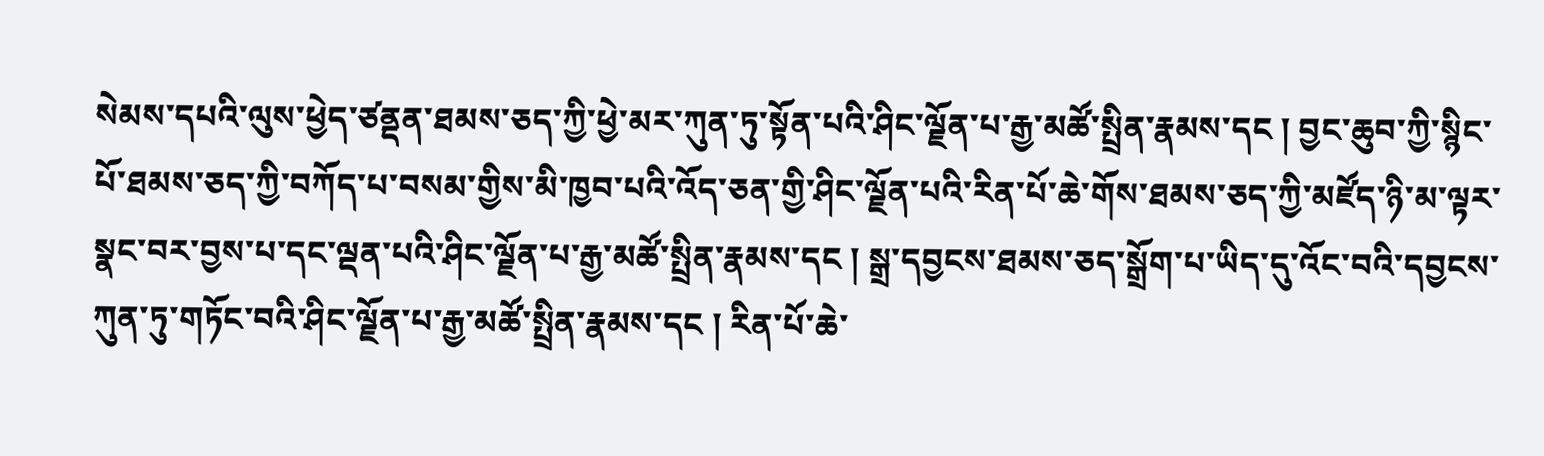སེམས་དཔའི་ལུས་ཕྱེད་ཙནྡན་ཐམས་ཅད་ཀྱི་ཕྱེ་མར་ཀུན་ཏུ་སྟོན་པའི་ཤིང་ལྗོན་པ་རྒྱ་མཚོ་སྤྲིན་རྣམས་དང ། བྱང་ཆུབ་ཀྱི་སྙིང་པོ་ཐམས་ཅད་ཀྱི་བཀོད་པ་བསམ་གྱིས་མི་ཁྱབ་པའི་འོད་ཅན་གྱི་ཤིང་ལྗོན་པའི་རིན་པོ་ཆེ་གོས་ཐམས་ཅད་ཀྱི་མཛོད་ཉི་མ་ལྟར་སྣང་བར་བྱས་པ་དང་ལྡན་པའི་ཤིང་ལྗོན་པ་རྒྱ་མཚོ་སྤྲིན་རྣམས་དང ། སྒྲ་དབྱངས་ཐམས་ཅད་སྒྲོག་པ་ཡིད་དུ་འོང་བའི་དབྱངས་ཀུན་ཏུ་གཏོང་བའི་ཤིང་ལྗོན་པ་རྒྱ་མཚོ་སྤྲིན་རྣམས་དང ། རིན་པོ་ཆེ་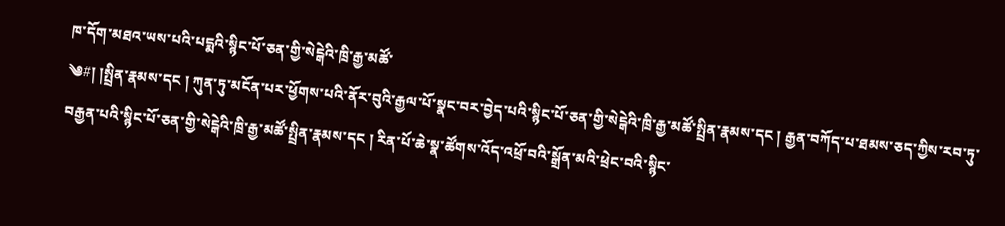ཁ་དོག་མཐའ་ཡས་པའི་པདྨའི་སྙིང་པོ་ཅན་གྱི་སེངྒེའི་ཁྲི་རྒྱ་མཚོ་
༄#། །སྤྲིན་རྣམས་དང ། ཀུན་ཏུ་མངོན་པར་ཕྱོགས་པའི་ནོར་བུའི་རྒྱལ་པོ་སྣང་བར་བྱེད་པའི་སྙིང་པོ་ཅན་གྱི་སེངྒེའི་ཁྲི་རྒྱ་མཚོ་སྤྲིན་རྣམས་དང ། རྒྱན་བཀོད་པ་ཐམས་ཅད་ཀྱིས་རབ་ཏུ་བརྒྱན་པའི་སྙིང་པོ་ཅན་གྱི་སེངྒེའི་ཁྲི་རྒྱ་མཚོ་སྤྲིན་རྣམས་དང ། རིན་པོ་ཆེ་སྣ་ཚོགས་འོད་འཕྲོ་བའི་སྒྲོན་མའི་ཕྲེང་བའི་སྙིང་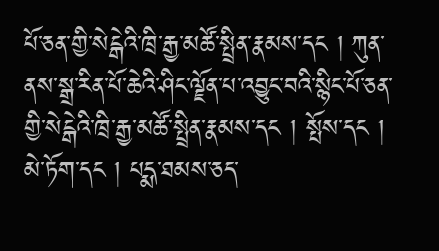པོ་ཅན་གྱི་སེངྒེའི་ཁྲི་རྒྱ་མཚོ་སྤྲིན་རྣམས་དང ། ཀུན་ནས་སྒྲ་རིན་པོ་ཆེའི་ཤིང་ལྗོན་པ་འབྱུང་བའི་སྙིང་པོ་ཅན་གྱི་སེངྒེའི་ཁྲི་རྒྱ་མཚོ་སྤྲིན་རྣམས་དང ། སྤོས་དང ། མེ་ཏོག་དང ། པདྨ་ཐམས་ཅད་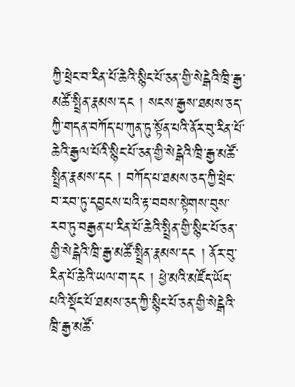ཀྱི་ཕྲེང་བ་རིན་པོ་ཆེའི་སྙིང་པོ་ཅན་གྱི་སེངྒེའི་ཁྲི་རྒྱ་མཚོ་སྤྲིན་རྣམས་དང ། སངས་རྒྱས་ཐམས་ཅད་ཀྱི་གདན་བཀོད་པ་ཀུན་ཏུ་སྟོན་པའི་ནོར་བུ་རིན་པོ་ཆེའི་རྒྱལ་པོའི་སྙིང་པོ་ཅན་གྱི་སེངྒེའི་ཁྲི་རྒྱ་མཚོ་སྤྲིན་རྣམས་དང ། བཀོད་པ་ཐམས་ཅད་ཀྱི་ཕྲེང་བ་རབ་ཏུ་དབྱངས་པའི་རྟ་བབས་སྟེགས་བུས་རབ་ཏུ་བརྒྱན་པ་རིན་པོ་ཆེའི་སྤྲིན་གྱི་སྙིང་པོ་ཅན་གྱི་སེངྒེའི་ཁྲི་རྒྱ་མཚོ་སྤྲིན་རྣམས་དང ། ནོར་བུ་རིན་པོ་ཆེའི་ཡལ་ག་དང ། ཕྱེ་མའི་མཛོད་ཡོད་པའི་སྡོང་པོ་ཐམས་ཅད་ཀྱི་སྙིང་པོ་ཅན་གྱི་སེངྒེའི་ཁྲི་རྒྱ་མཚོ་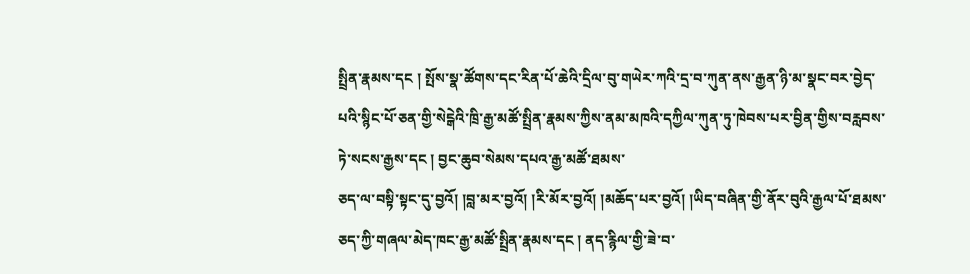སྤྲིན་རྣམས་དང ། སྤོས་སྣ་ཚོགས་དང་རིན་པོ་ཆེའི་དྲིལ་བུ་གཡེར་ཀའི་དྲ་བ་ཀུན་ནས་རྒྱན་ཉི་མ་སྣང་བར་བྱེད་པའི་སྙིང་པོ་ཅན་གྱི་སེངྒེའི་ཁྲི་རྒྱ་མཚོ་སྤྲིན་རྣམས་ཀྱིས་ནམ་མཁའི་དཀྱིལ་ཀུན་ཏུ་ཁེབས་པར་བྱིན་གྱིས་བརླབས་ཏེ་སངས་རྒྱས་དང ། བྱང་ཆུབ་སེམས་དཔའ་རྒྱ་མཚོ་ཐམས་
ཅད་ལ་བསྟི་སྟང་དུ་བྱའོ། །བླ་མར་བྱའོ། །རི་མོར་བྱའོ། །མཆོད་པར་བྱའོ། །ཡིད་བཞིན་གྱི་ནོར་བུའི་རྒྱལ་པོ་ཐམས་ཅད་ཀྱི་གཞལ་མེད་ཁང་རྒྱ་མཚོ་སྤྲིན་རྣམས་དང ། ནད་རྙིལ་གྱི་ཟེ་བ་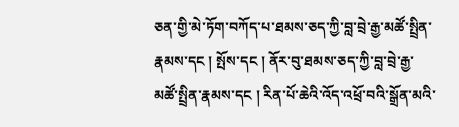ཅན་གྱི་མེ་ཏོག་བཀོད་པ་ཐམས་ཅད་ཀྱི་བླ་བྲེ་རྒྱ་མཚོ་སྤྲིན་རྣམས་དང ། སྤོས་དང ། ནོར་བུ་ཐམས་ཅད་ཀྱི་བླ་བྲེ་རྒྱ་མཚོ་སྤྲིན་རྣམས་དང ། རིན་པོ་ཆེའི་འོད་འཕྲོ་བའི་སྒྲོན་མའི་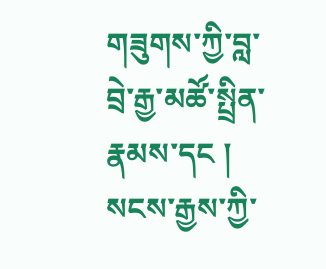གཟུགས་ཀྱི་བླ་བྲེ་རྒྱ་མཚོ་སྤྲིན་རྣམས་དང ། སངས་རྒྱས་ཀྱི་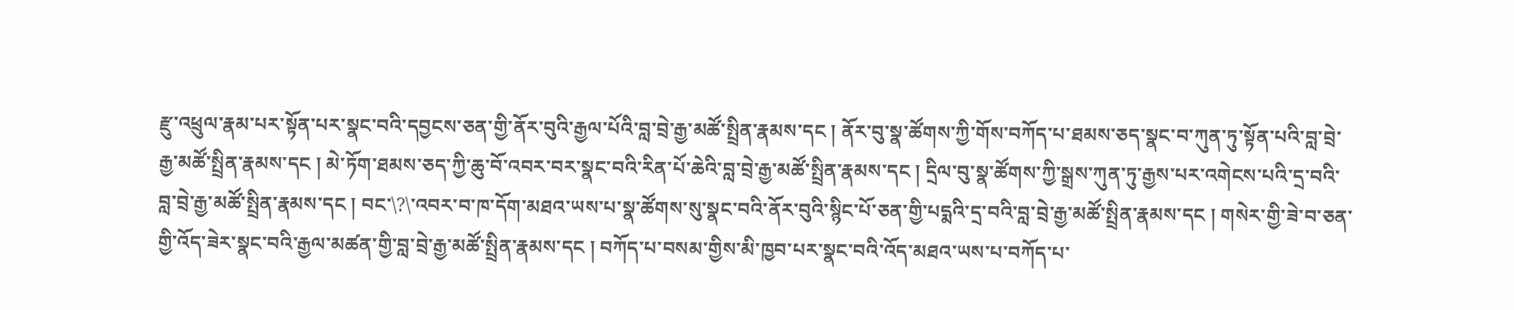རྫུ་འཕྲུལ་རྣམ་པར་སྟོན་པར་སྣང་བའི་དབྱངས་ཅན་གྱི་ནོར་བུའི་རྒྱལ་པོའི་བླ་བྲེ་རྒྱ་མཚོ་སྤྲིན་རྣམས་དང ། ནོར་བུ་སྣ་ཚོགས་ཀྱི་གོས་བཀོད་པ་ཐམས་ཅད་སྣང་བ་ཀུན་ཏུ་སྟོན་པའི་བླ་བྲེ་རྒྱ་མཚོ་སྤྲིན་རྣམས་དང ། མེ་ཏོག་ཐམས་ཅད་ཀྱི་ཆུ་བོ་འབར་བར་སྣང་བའི་རིན་པོ་ཆེའི་བླ་བྲེ་རྒྱ་མཚོ་སྤྲིན་རྣམས་དང ། དྲིལ་བུ་སྣ་ཚོགས་ཀྱི་སྒྲས་ཀུན་ཏུ་རྒྱས་པར་འགེངས་པའི་དྲ་བའི་བླ་བྲེ་རྒྱ་མཚོ་སྤྲིན་རྣམས་དང ། བང་\?\་འབར་བ་ཁ་དོག་མཐའ་ཡས་པ་སྣ་ཚོགས་སུ་སྣང་བའི་ནོར་བུའི་སྙིང་པོ་ཅན་གྱི་པདྨའི་དྲ་བའི་བླ་བྲེ་རྒྱ་མཚོ་སྤྲིན་རྣམས་དང ། གསེར་གྱི་ཟེ་བ་ཅན་གྱི་འོད་ཟེར་སྣང་བའི་རྒྱལ་མཚན་གྱི་བླ་བྲེ་རྒྱ་མཚོ་སྤྲིན་རྣམས་དང ། བཀོད་པ་བསམ་གྱིས་མི་ཁྱབ་པར་སྣང་བའི་འོད་མཐའ་ཡས་པ་བཀོད་པ་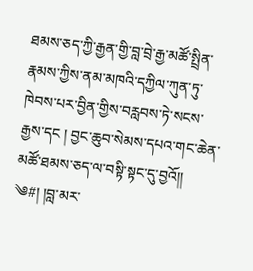ཐམས་ཅད་ཀྱི་རྒྱན་གྱི་བླ་བྲེ་རྒྱ་མཚོ་སྤྲིན་རྣམས་ཀྱིས་ནམ་མཁའི་དཀྱིལ་ཀུན་ཏུ་ཁེབས་པར་བྱིན་གྱིས་བརླབས་ཏེ་སངས་རྒྱས་དང ། བྱང་ཆུབ་སེམས་དཔའ་གང་ཆེན་མཚོ་ཐམས་ཅད་ལ་བསྟི་སྟང་དུ་བྱའོ།།
༄#། །བླ་མར་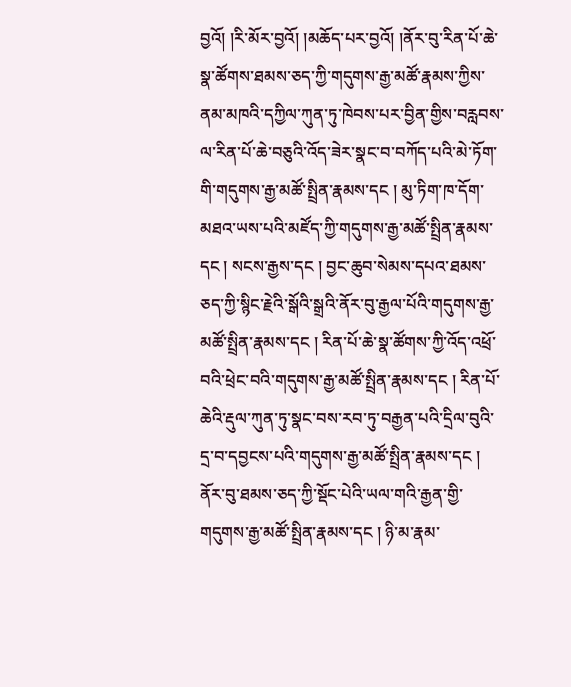བྱའོ། །རི་མོར་བྱའོ། །མཆོད་པར་བྱའོ། །ནོར་བུ་རིན་པོ་ཆེ་སྣ་ཚོགས་ཐམས་ཅད་ཀྱི་གདུགས་རྒྱ་མཚོ་རྣམས་ཀྱིས་ནམ་མཁའི་དཀྱིལ་ཀུན་ཏུ་ཁེབས་པར་བྱིན་གྱིས་བརླབས་ལ་རིན་པོ་ཆེ་བཅུའི་འོད་ཟེར་སྣང་བ་བཀོད་པའི་མེ་ཏོག་གི་གདུགས་རྒྱ་མཚོ་སྤྲིན་རྣམས་དང ། མུ་ཏིག་ཁ་དོག་མཐའ་ཡས་པའི་མཛོད་ཀྱི་གདུགས་རྒྱ་མཚོ་སྤྲིན་རྣམས་དང ། སངས་རྒྱས་དང ། བྱང་ཆུབ་སེམས་དཔའ་ཐམས་ཅད་ཀྱི་སྙིང་རྗེའི་སྒོའི་སྒྲའི་ནོར་བུ་རྒྱལ་པོའི་གདུགས་རྒྱ་མཚོ་སྤྲིན་རྣམས་དང ། རིན་པོ་ཆེ་སྣ་ཚོགས་ཀྱི་འོད་འཕྲོ་བའི་ཕྲེང་བའི་གདུགས་རྒྱ་མཚོ་སྤྲིན་རྣམས་དང ། རིན་པོ་ཆེའི་རྡུལ་ཀུན་ཏུ་སྣང་བས་རབ་ཏུ་བརྒྱན་པའི་དྲིལ་བུའི་དྲ་བ་དབྱངས་པའི་གདུགས་རྒྱ་མཚོ་སྤྲིན་རྣམས་དང ། ནོར་བུ་ཐམས་ཅད་ཀྱི་སྡོང་པེའི་ཡལ་གའི་རྒྱན་གྱི་གདུགས་རྒྱ་མཚོ་སྤྲིན་རྣམས་དང ། ཉི་མ་རྣམ་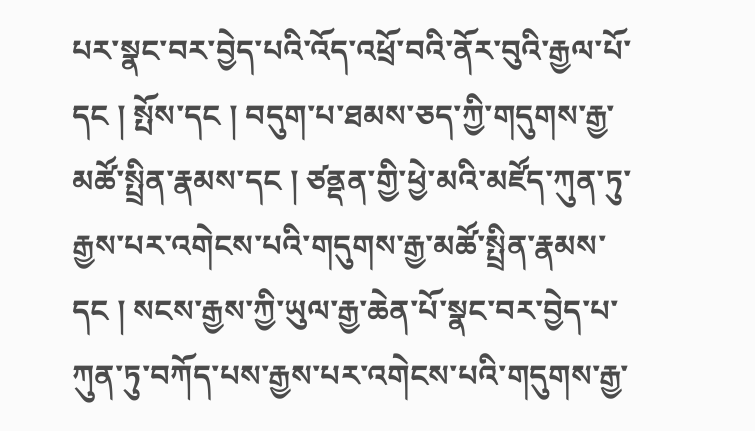པར་སྣང་བར་བྱེད་པའི་འོད་འཕྲོ་བའི་ནོར་བུའི་རྒྱལ་པོ་དང ། སྤོས་དང ། བདུག་པ་ཐམས་ཅད་ཀྱི་གདུགས་རྒྱ་མཚོ་སྤྲིན་རྣམས་དང ། ཙནྡན་གྱི་ཕྱེ་མའི་མཛོད་ཀུན་ཏུ་རྒྱས་པར་འགེངས་པའི་གདུགས་རྒྱ་མཚོ་སྤྲིན་རྣམས་དང ། སངས་རྒྱས་ཀྱི་ཡུལ་རྒྱ་ཆེན་པོ་སྣང་བར་བྱེད་པ་ཀུན་ཏུ་བཀོད་པས་རྒྱས་པར་འགེངས་པའི་གདུགས་རྒྱ་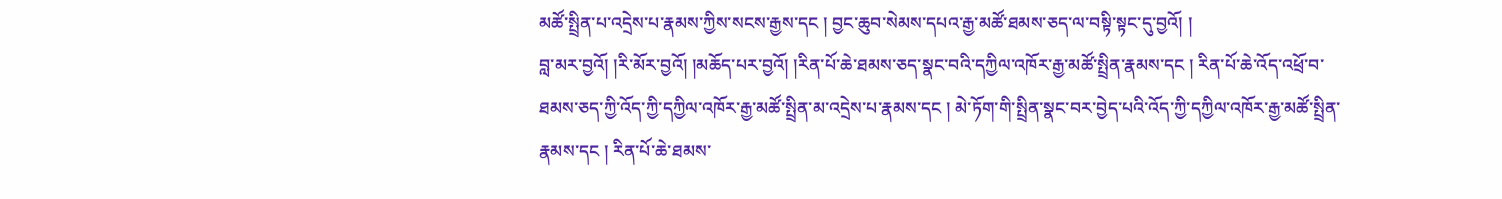མཚོ་སྤྲིན་པ་འདྲེས་པ་རྣམས་ཀྱིས་སངས་རྒྱས་དང ། བྱང་ཆུབ་སེམས་དཔའ་རྒྱ་མཚོ་ཐམས་ཅད་ལ་བསྟི་སྟང་དུ་བྱའོ། །
བླ་མར་བྱའོ། །རི་མོར་བྱའོ། །མཆོད་པར་བྱའོ། །རིན་པོ་ཆེ་ཐམས་ཅད་སྣང་བའི་དཀྱིལ་འཁོར་རྒྱ་མཚོ་སྤྲིན་རྣམས་དང ། རིན་པོ་ཆེ་འོད་འཕྲོ་བ་ཐམས་ཅད་ཀྱི་འོད་ཀྱི་དཀྱིལ་འཁོར་རྒྱ་མཚོ་སྤྲིན་མ་འདྲེས་པ་རྣམས་དང ། མེ་ཏོག་གི་སྤྲིན་སྣང་བར་བྱེད་པའི་འོད་ཀྱི་དཀྱིལ་འཁོར་རྒྱ་མཚོ་སྤྲིན་རྣམས་དང ། རིན་པོ་ཆེ་ཐམས་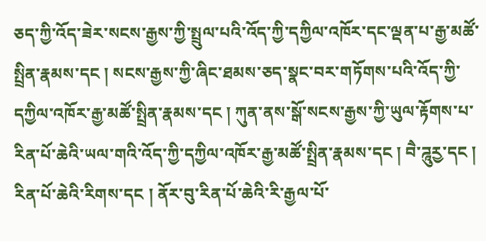ཅད་ཀྱི་འོད་ཟེར་སངས་རྒྱས་ཀྱི་སྤྲུལ་པའི་འོད་ཀྱི་དཀྱིལ་འཁོར་དང་ལྡན་པ་རྒྱ་མཚོ་སྤྲིན་རྣམས་དང ། སངས་རྒྱས་ཀྱི་ཞིང་ཐམས་ཅད་སྣང་བར་གཏོགས་པའི་འོད་ཀྱི་དཀྱིལ་འཁོར་རྒྱ་མཚོ་སྤྲིན་རྣམས་དང ། ཀུན་ནས་སྒོ་སངས་རྒྱས་ཀྱི་ཡུལ་རྟོགས་པ་རིན་པོ་ཆེའི་ཡལ་གའི་འོད་ཀྱི་དཀྱིལ་འཁོར་རྒྱ་མཚོ་སྤྲིན་རྣམས་དང ། བཻ་ཌཱུརྱ་དང ། རིན་པོ་ཆེའི་རིགས་དང ། ནོར་བུ་རིན་པོ་ཆེའི་རི་རྒྱལ་པོ་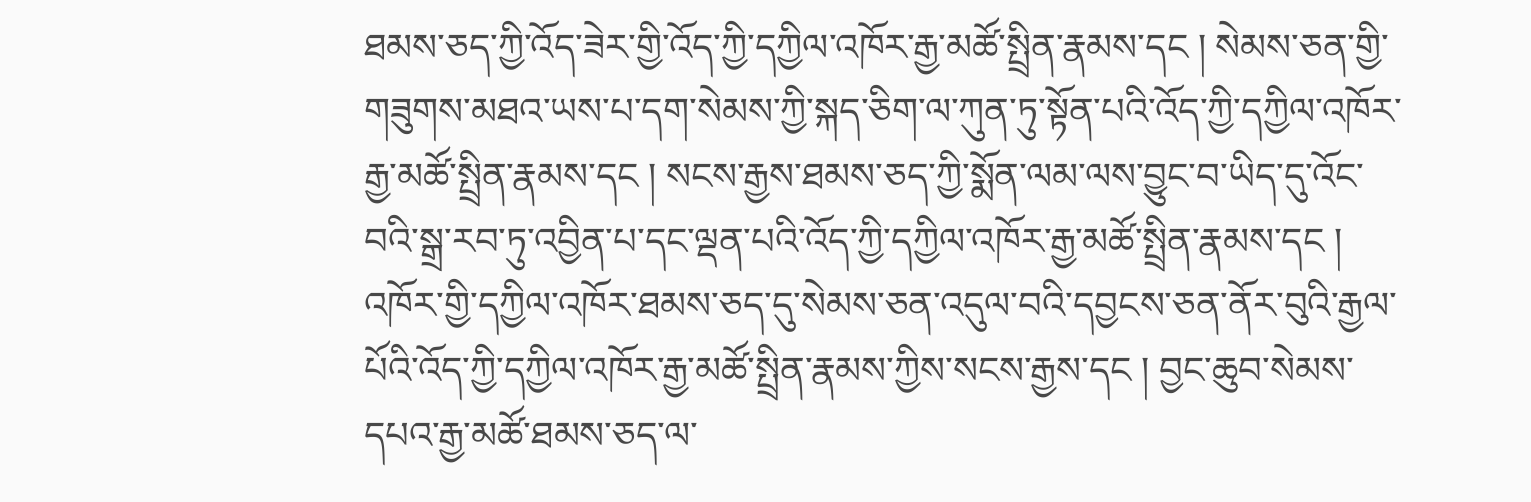ཐམས་ཅད་ཀྱི་འོད་ཟེར་གྱི་འོད་ཀྱི་དཀྱིལ་འཁོར་རྒྱ་མཚོ་སྤྲིན་རྣམས་དང ། སེམས་ཅན་གྱི་གཟུགས་མཐའ་ཡས་པ་དག་སེམས་ཀྱི་སྐད་ཅིག་ལ་ཀུན་ཏུ་སྟོན་པའི་འོད་ཀྱི་དཀྱིལ་འཁོར་རྒྱ་མཚོ་སྤྲིན་རྣམས་དང ། སངས་རྒྱས་ཐམས་ཅད་ཀྱི་སྨོན་ལམ་ལས་བྱུང་བ་ཡིད་དུ་འོང་བའི་སྒྲ་རབ་ཏུ་འབྱིན་པ་དང་ལྡན་པའི་འོད་ཀྱི་དཀྱིལ་འཁོར་རྒྱ་མཚོ་སྤྲིན་རྣམས་དང ། འཁོར་གྱི་དཀྱིལ་འཁོར་ཐམས་ཅད་དུ་སེམས་ཅན་འདུལ་བའི་དབྱངས་ཅན་ནོར་བུའི་རྒྱལ་པོའི་འོད་ཀྱི་དཀྱིལ་འཁོར་རྒྱ་མཚོ་སྤྲིན་རྣམས་ཀྱིས་སངས་རྒྱས་དང ། བྱང་ཆུབ་སེམས་དཔའ་རྒྱ་མཚོ་ཐམས་ཅད་ལ་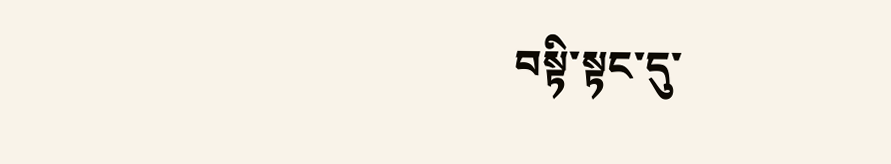བསྟི་སྟང་དུ་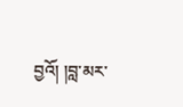བྱའོ། །བླ་མར་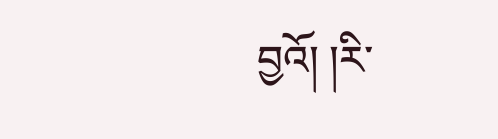བྱའོ། །རི་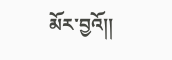མོར་བྱའོ།།